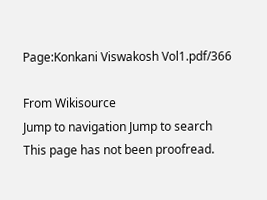Page:Konkani Viswakosh Vol1.pdf/366

From Wikisource
Jump to navigation Jump to search
This page has not been proofread.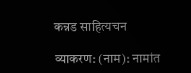कन्नड साहित्यचन

व्याकरण: (नाम): नामांत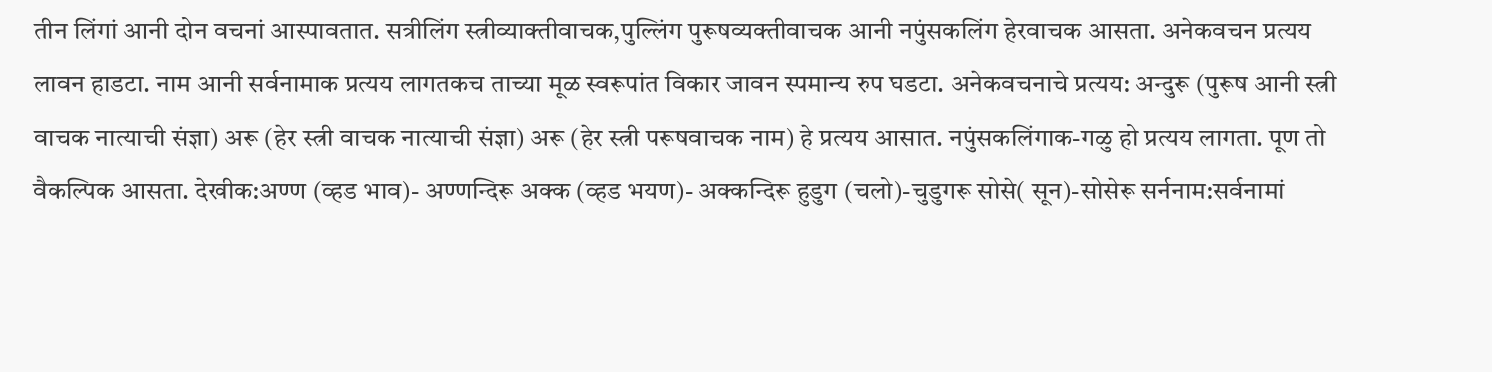तीन लिंगां आनी दोन वचनां आस्पावतात. सत्रीलिंग स्त्रीव्याक्तीवाचक,पुल्लिंग पुरूषव्यक्तीवाचक आनी नपुंसकलिंग हेरवाचक आसता. अनेकवचन प्रत्यय लावन हाडटा. नाम आनी सर्वनामाक प्रत्यय लागतकच ताच्या मूळ स्वरूपांत विकार जावन स्पमान्य रुप घडटा. अनेकवचनाचे प्रत्यय: अन्दुरू (पुरूष आनी स्त्री वाचक नात्याची संज्ञा) अरू (हेर स्त्री वाचक नात्याची संज्ञा) अरू (हेर स्त्री परूषवाचक नाम) हे प्रत्यय आसात. नपुंसकलिंगाक-गळु हो प्रत्यय लागता. पूण तो वैकल्पिक आसता. देखीक:अण्ण (व्हड भाव)- अण्णन्दिरू अक्क (व्हड भयण)- अक्कन्दिरू हुडुग (चलो)-चुडुगरू सोसे( सून)-सोसेरू सर्ननाम:सर्वनामां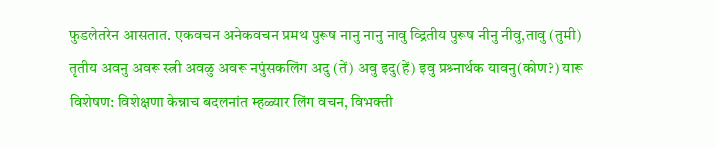फुडलेतरेन आसतात. एकवचन अनेकवचन प्रमथ पुरूष नानु नानु नावु व्द्रितीय पुरूष नीनु नीवु,तावु (तुमी) तृतीय अवनु अवरू स्त्री अवळु अवरू नपुंसकलिंग अदु (तें) अवु इदु(हें) इवु प्रश्र्नार्थक यावनु(कोण?) यारू विशेषण: विशेक्षणा केन्नाच बदलनांत म्हळ्यार लिंग वचन, विभक्ती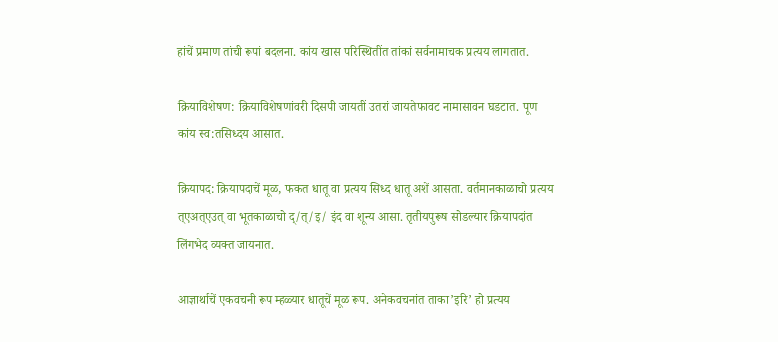हांचें प्रमाण तांची रूपां बदलना. कांय खास परिस्थितींत तांकां सर्वनामाचक प्रत्यय लागतात.

क्रियाविशेषण: क्रियाविशेषणांवरी दिसपी जायतीं उतरां जायतेफावट नामासावन घडटात. पूण कांय स्व:तसिध्दय आसात.

क्रियापद: क्रियापदाचें मूळ, फकत धातू वा प्रत्यय सिध्द धातू अशें आसता. वर्तमानकाळाचो प्रत्यय त्एअत्एउत् वा भूतकाळाचो द्/त्/इ/ इंद वा शून्य आसा. तृतीयपुरूष सोडल्यार क्रियापदांत लिंगभेद व्यक्त जायनात.

आज्ञार्थाचें एकवचनी रूप म्हळ्यार धातूचें मूळ रूप. अनेकवचनांत ताका’इरि’ हो प्रत्यय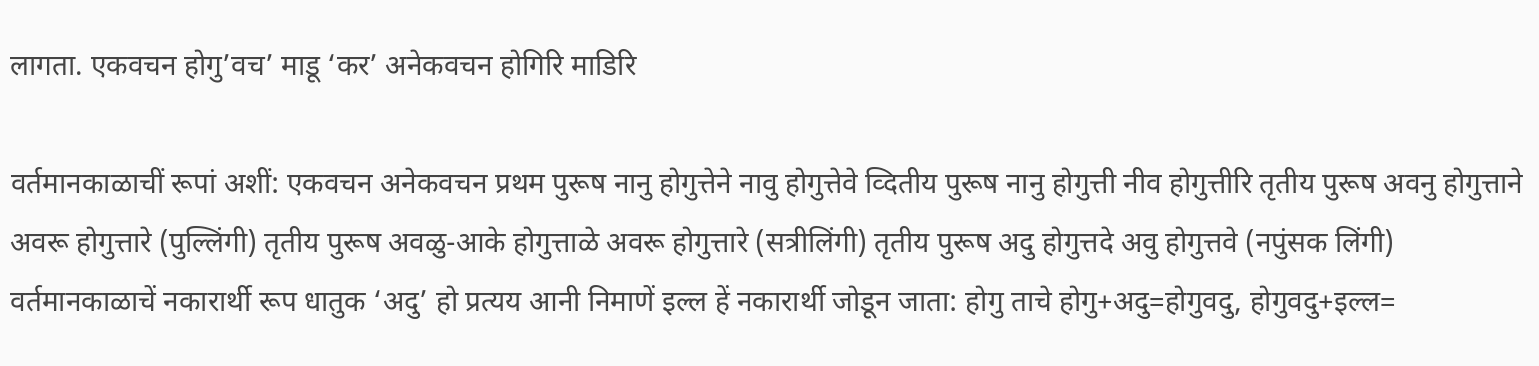लागता. एकवचन होगु’वच’ माडू ‘कर’ अनेकवचन होगिरि माडिरि

वर्तमानकाळाचीं रूपां अशीं: एकवचन अनेकवचन प्रथम पुरूष नानु होगुत्तेने नावु होगुत्तेवे व्दितीय पुरूष नानु होगुत्ती नीव होगुत्तीरि तृतीय पुरूष अवनु होगुत्ताने अवरू होगुत्तारे (पुल्लिंगी) तृतीय पुरूष अवळु-आके होगुत्ताळे अवरू होगुत्तारे (सत्रीलिंगी) तृतीय पुरूष अदु होगुत्तदे अवु होगुत्तवे (नपुंसक लिंगी) वर्तमानकाळाचें नकारार्थी रूप धातुक ‘अदु’ हो प्रत्यय आनी निमाणें इल्ल हें नकारार्थी जोडून जाता: होगु ताचे होगु+अदु=होगुवदु, होगुवदु+इल्ल=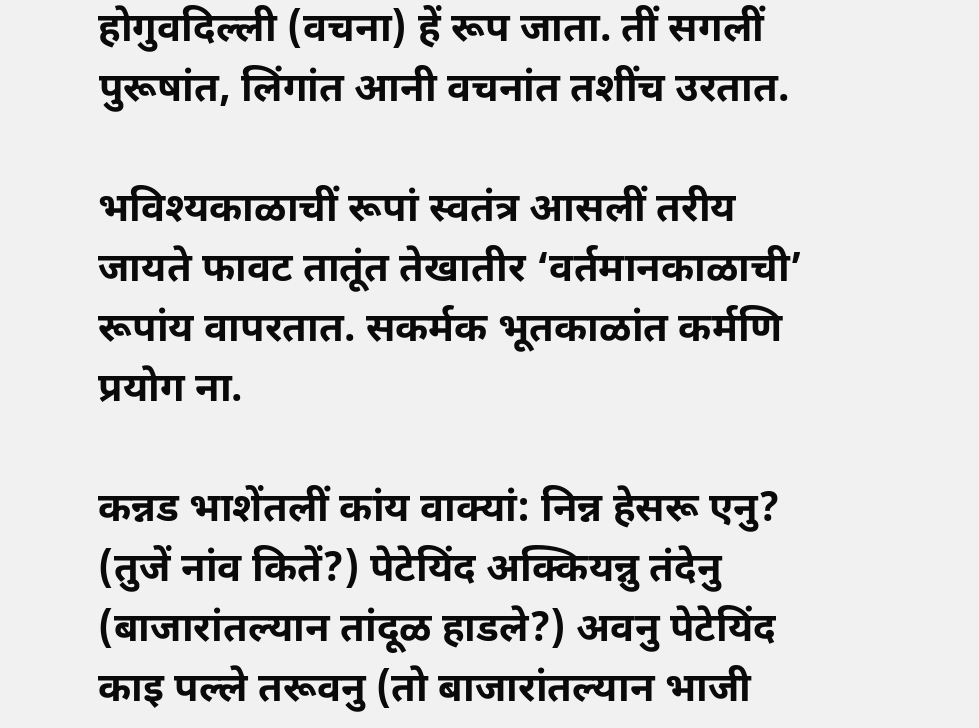होगुवदिल्ली (वचना) हें रूप जाता. तीं सगलीं पुरूषांत, लिंगांत आनी वचनांत तशींच उरतात.

भविश्यकाळाचीं रूपां स्वतंत्र आसलीं तरीय जायते फावट तातूंत तेखातीर ‘वर्तमानकाळाची’ रूपांय वापरतात. सकर्मक भूतकाळांत कर्मणि प्रयोग ना.

कन्नड भाशेंतलीं कांय वाक्यां: निन्न हेसरू एनु? (तुजें नांव कितें?) पेटेयिंद अक्कियन्नु तंदेनु (बाजारांतल्यान तांदूळ हाडले?) अवनु पेटेयिंद काइ पल्ले तरूवनु (तो बाजारांतल्यान भाजी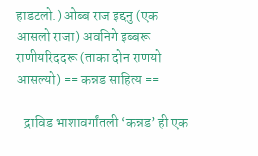हाडटलो.) ओब्ब राज इद्दनु (एक आसलो राजा) अवनिगे इब्बरू राणीयरिददरू (ताका दोन राणयो आसल्यो) == कन्नड साहित्य ==

   द्राविड भाशावर्गांतली ‘कन्नड’ ही एक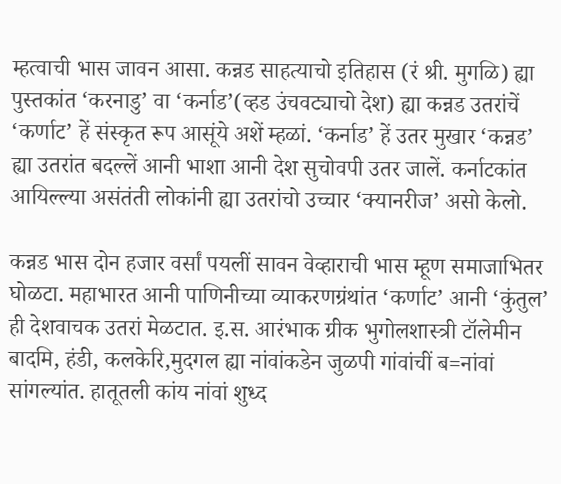म्हत्वाची भास जावन आसा. कन्नड साहत्याचो इतिहास (रं श्री. मुगळि) ह्या पुस्तकांत ‘करनाडु’ वा ‘कर्नाड’(व्हड उंचवट्याचो देश) ह्या कन्नड उतरांचें ‘कर्णाट’ हें संस्कृत रूप आसूंये अशें म्हळां. ‘कर्नाड’ हें उतर मुखार ‘कन्नड’ ह्या उतरांत बदल्लें आनी भाशा आनी देश सुचोवपी उतर जालें. कर्नाटकांत आयिल्ल्या असंतंती लोकांनी ह्या उतरांचो उच्चार ‘क्यानरीज’ असो केलो.

कन्नड भास दोन हजार वर्सां पयलीं सावन वेव्हाराची भास म्हूण समाजाभितर घोळटा. महाभारत आनी पाणिनीच्या व्याकरणग्रंथांत ‘कर्णाट’ आनी ‘कुंतुल’ ही देशवाचक उतरां मेळटात. इ.स. आरंभाक ग्रीक भुगोलशास्त्री टॉलेमीन बादमि, हंडी, कलकेरि,मुदगल ह्या नांवांकडेन जुळपी गांवांचीं ब=नांवां सांगल्यांत. हातूतली कांय नांवां शुध्द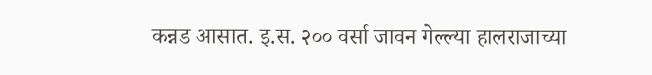कन्नड आसात. इ.स. २०० वर्सा जावन गेल्ल्या हालराजाच्या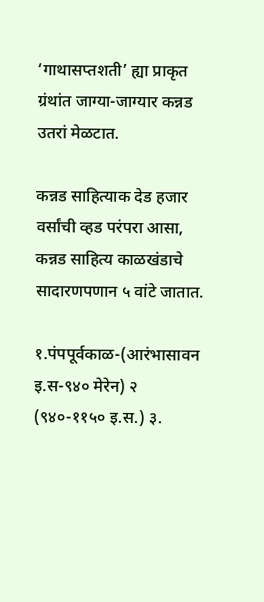‘गाथासप्तशती’ ह्या प्राकृत ग्रंथांत जाग्या-जाग्यार कन्नड उतरां मेळटात.

कन्नड साहित्याक देड हजार वर्सांची व्हड परंपरा आसा, कन्नड साहित्य काळखंडाचे सादारणपणान ५ वांटे जातात.

१.पंपपूर्वकाळ-(आरंभासावन इ.स-९४० मेरेन) २ (९४०-११५० इ.स.) ३.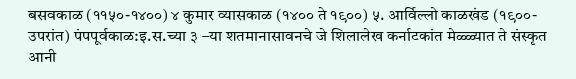बसवकाळ (११५०-१४००) ४ कुमार व्यासकाळ (१४०० ते १९००) ५. आर्विल्लो काळखंड (१९००-उपरांत) पंपपूर्वकाळ:इ.स.च्या ३ –या शतमानासावनचे जे शिलालेख कर्नाटकांत मेळ्ळ्यात ते संस्कृत आनी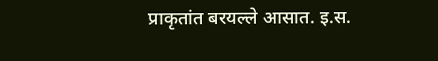प्राकृतांत बरयल्ले आसात. इ.स.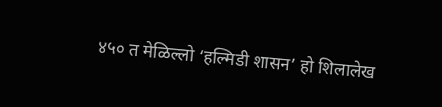४५० त मेळिल्लो ‘हल्मिडी शासन’ हो शिलालेख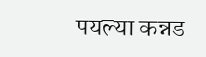पयल्या कन्नड